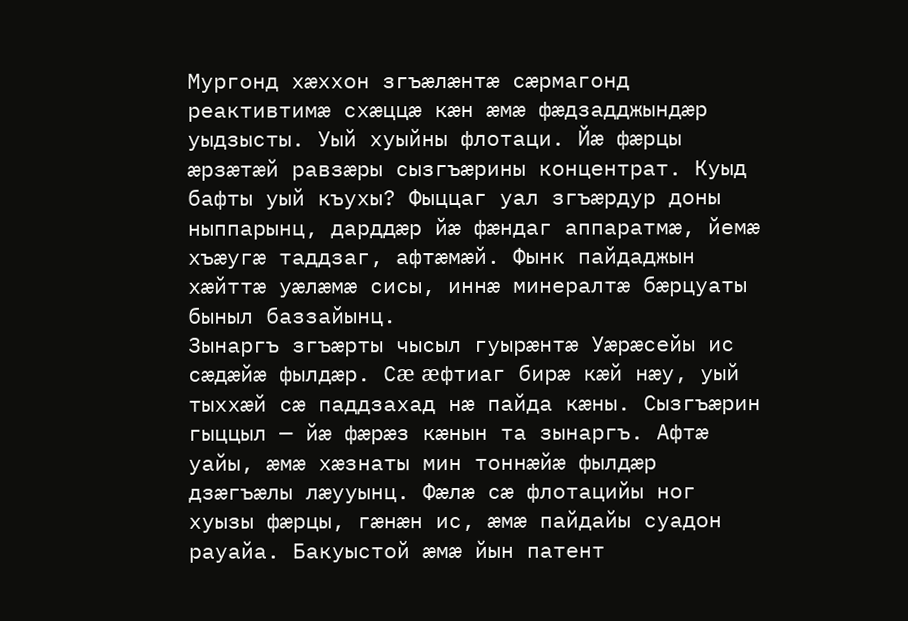Мургонд хæххон згъӕлæнтæ сæрмагонд реактивтимæ схæццæ кæн æмæ фæдзадджындæр уыдзысты. Уый хуыйны флотаци. Йæ фæрцы æрзæтæй равзæры сызгъæрины концентрат. Куыд бафты уый къухы? Фыццаг уал згъæрдур доны ныппарынц, дарддæр йæ фæндаг аппаратмæ, йемæ хъæугæ таддзаг, афтæмæй. Фынк пайдаджын хæйттæ уæлæмæ сисы, иннæ минералтæ бæрцуаты быныл баззайынц.
Зынаргъ згъæрты чысыл гуырæнтæ Уæрæсейы ис сæдæйæ фылдæр. Сæ æфтиаг бирæ кæй нæу, уый тыххæй сæ паддзахад нæ пайда кæны. Сызгъæрин гыццыл — йæ фæрæз кæнын та зынаргъ. Афтæ уайы, æмæ хæзнаты мин тоннæйæ фылдæр дзæгъæлы лæууынц. Фæлæ сæ флотацийы ног хуызы фæрцы, гæнæн ис, æмæ пайдайы суадон рауайа. Бакуыстой æмæ йын патент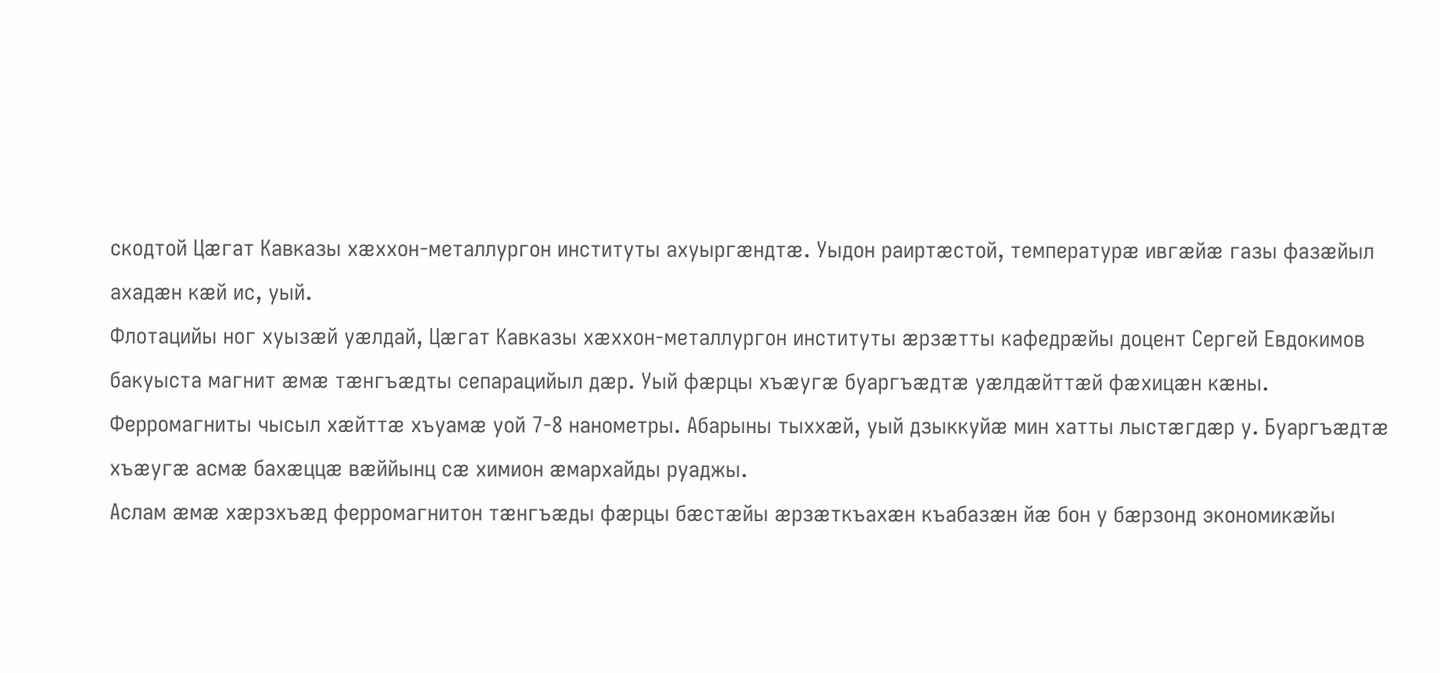скодтой Цæгат Кавказы хæххон-металлургон институты ахуыргæндтæ. Уыдон раиртæстой, температурæ ивгæйæ газы фазæйыл ахадæн кæй ис, уый.
Флотацийы ног хуызæй уæлдай, Цæгат Кавказы хæххон-металлургон институты æрзæтты кафедрæйы доцент Сергей Евдокимов бакуыста магнит æмæ тæнгъæдты сепарацийыл дæр. Уый фæрцы хъæугæ буаргъæдтæ уæлдæйттæй фæхицæн кæны. Ферромагниты чысыл хæйттæ хъуамæ уой 7-8 нанометры. Абарыны тыххæй, уый дзыккуйæ мин хатты лыстæгдæр у. Буаргъæдтæ хъæугæ асмæ бахæццæ вæййынц сæ химион æмархайды руаджы.
Аслам æмæ хæрзхъæд ферромагнитон тæнгъæды фæрцы бæстæйы æрзæткъахæн къабазæн йæ бон у бæрзонд экономикæйы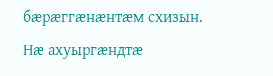бæрæггæнæнтæм схизын. Нæ ахуыргæндтæ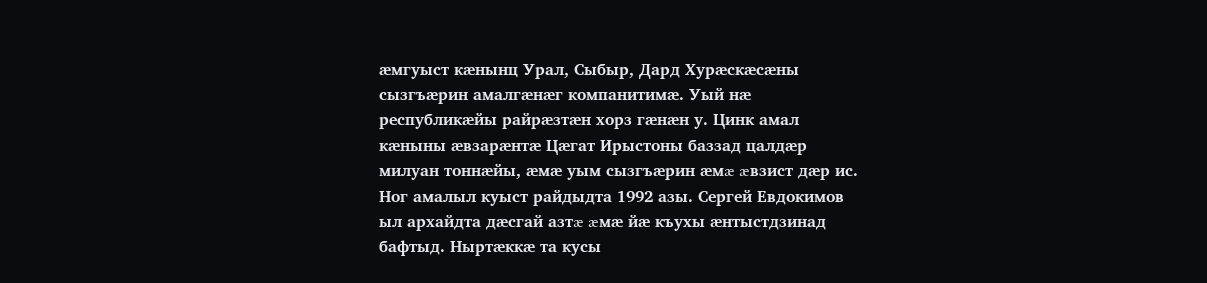æмгуыст кæнынц Урал, Сыбыр, Дард Хурæскæсæны сызгъæрин амалгæнæг компанитимæ. Уый нæ республикæйы райрæзтæн хорз гæнæн у. Цинк амал кæныны æвзарæнтæ Цæгат Ирыстоны баззад цалдæр милуан тоннæйы, æмæ уым сызгъæрин æмæ æвзист дæр ис.
Ног амалыл куыст райдыдта 1992 азы. Сергей Евдокимов ыл архайдта дæсгай азтæ æмæ йæ къухы æнтыстдзинад бафтыд. Ныртæккæ та кусы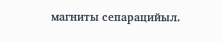магниты сепарацийыл.